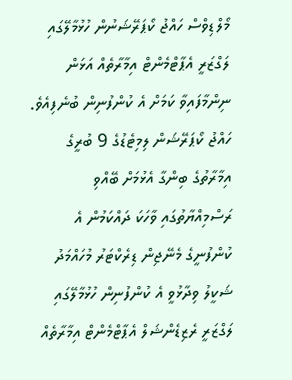މޯލްޑިވްސް ހައްޖު ކޯޕަރޭޝަނުން ހުޅުމާލޭގައި ލަގްޒަރީ އެޕާޓްމެންޓް އިމާރާތެއް އަޅަން ނިންމާފައިވާ ކަމަށް އެ ކުންފުނިން ބުނެފިއެވެ.
ހައްޖު ކޯޕަރޭޝަން ލިމިޓެޑުގެ 9 ބުރީގެ އިމާރާތުގެ ބިންގާ އެޅުމަށް ބޭއްވި ރަސްމިއްޔާތުގައި ވާހަކަ ދައްކަމުން އެ ކުންފުނީގެ މެނޭޖިން ޑިރެކްޓަރު މުހައްމަދު ޝަކީލު ވިދާޅުވީ އެ ކުންފުނިން ހުޅުމާލޭގައި ލަގްޒަރީ ރެޒިޑެންޝަލް އެޕާޓްމެންޓް އިމާރާތެއް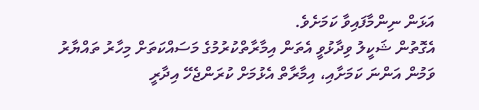އަޅަން ނިންމާފައިވާ ކަމަށެވެ.
އެގޮތުން ޝަކީލު ވިދާޅުވީ އެތަން އިމާރާތްކުރުމުގެ މަސައްކަތަށް މިހާރު ތައްޔާރު ވަމުން އަންނަ ކަމަށާއި، އިމާރާތް އެޅުމަށް ކުރަންޖެހޭ އިދާރީ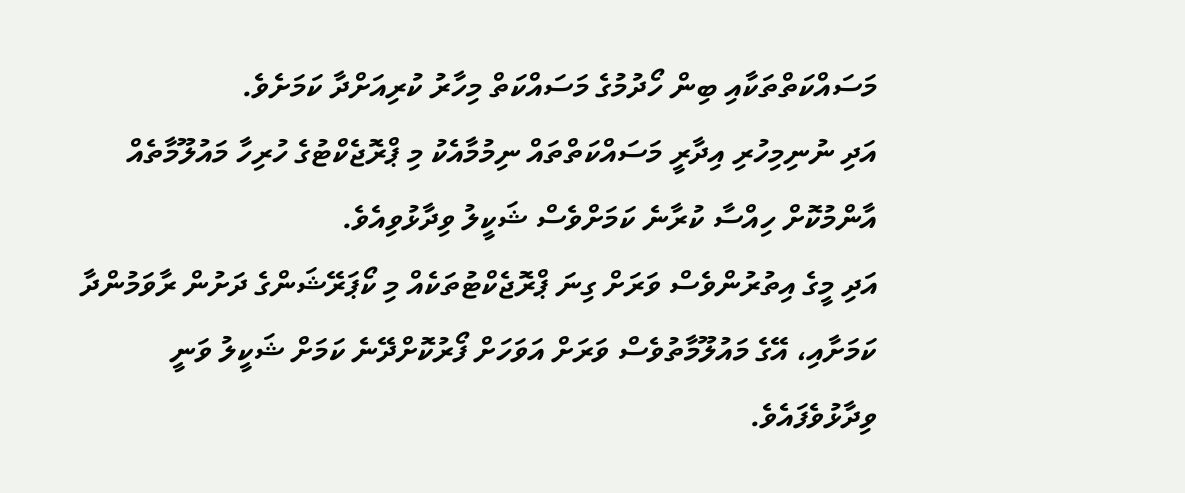މަސައްކަތްތަކާއި ބިން ހޯދުމުގެ މަސައްކަތް މިހާރު ކުރިއަށްދާ ކަމަށެވެ.
އަދި ނުނިމިހުރި އިދާރީ މަސައްކަތްތައް ނިމުމާއެކު މި ޕްރޮޖެކްޓުގެ ހުރިހާ މައުލޫމާތެއް އާންމުކޮށް ހިއްސާ ކުރާނެ ކަމަށްވެސް ޝަކީލު ވިދާޅުވިއެވެ.
އަދި މީގެ އިތުރުންވެސް ވަރަށް ގިނަ ޕްރޮޖެކްޓުތަކެއް މި ކޯޕަރޭޝަންގެ ދަށުން ރާވަމުންދާ ކަމަށާއި، އޭގެ މައުލޫމާތުވެސް ވަރަށް އަވަހަށް ފޯރުކޮށްދޭނެ ކަމަށް ޝަކީލު ވަނީ ވިދާޅުވެފައެވެ.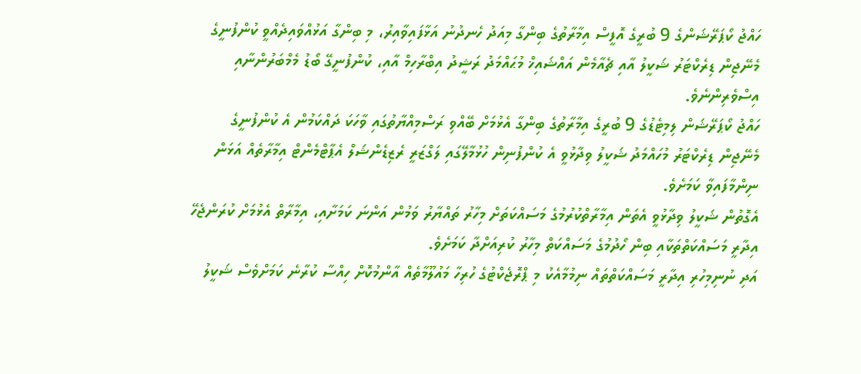ހައްޖު ކޯޕަރޭޝަންގެ 9 ބުރީގެ އޮފީސް އިމާރާތުގެ ބިންގާ މިއަދު ހެނދުނު އަޅާފައިވާއިރު، މި ބިންގާ އަޅުއްވައިދެއްވީ ކުންފުނީގެ މެނޭޖިން ޑިރެކްޓަރު ޝަކީލު އާއި ޗެއާމެން އައްޝައިޚް މުޙައްމަދު ރަޝީދު އިބްރާހިމް އާއި، ކުންފުނީގޭ ބޯޑު މެމްބަރުންނާއި އިސްވެރިންނެވެ.
ހައްޖު ކޯޕަރޭޝަން ލިމިޓެޑުގެ 9 ބުރީގެ އިމާރާތުގެ ބިންގާ އެޅުމަށް ބޭއްވި ރަސްމިއްޔާތުގައި ވާހަކަ ދައްކަމުން އެ ކުންފުނީގެ މެނޭޖިން ޑިރެކްޓަރު މުހައްމަދު ޝަކީލު ވިދާޅުވީ އެ ކުންފުނިން ހުޅުމާލޭގައި ލަގްޒަރީ ރެޒިޑެންޝަލް އެޕާޓްމެންޓް އިމާރާތެއް އަޅަން ނިންމާފައިވާ ކަމަށެވެ.
އެގޮތުން ޝަކީލު ވިދާޅުވީ އެތަން އިމާރާތްކުރުމުގެ މަސައްކަތަށް މިހާރު ތައްޔާރު ވަމުން އަންނަ ކަމަށާއި، އިމާރާތް އެޅުމަށް ކުރަންޖެހޭ އިދާރީ މަސައްކަތްތަކާއި ބިން ހޯދުމުގެ މަސައްކަތް މިހާރު ކުރިއަށްދާ ކަމަށެވެ.
އަދި ނުނިމިހުރި އިދާރީ މަސައްކަތްތައް ނިމުމާއެކު މި ޕްރޮޖެކްޓުގެ ހުރިހާ މައުލޫމާތެއް އާންމުކޮށް ހިއްސާ ކުރާނެ ކަމަށްވެސް ޝަކީލު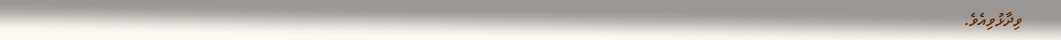ވިދާޅުވިއެވެ.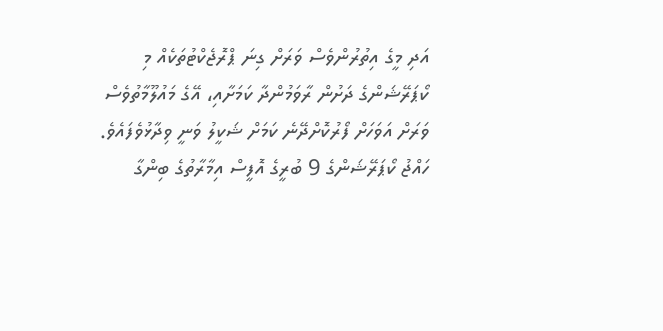އަދި މީގެ އިތުރުންވެސް ވަރަށް ގިނަ ޕްރޮޖެކްޓުތަކެއް މި ކޯޕަރޭޝަންގެ ދަށުން ރާވަމުންދާ ކަމަށާއި، އޭގެ މައުލޫމާތުވެސް ވަރަށް އަވަހަށް ފޯރުކޮށްދޭނެ ކަމަށް ޝަކީލު ވަނީ ވިދާޅުވެފައެވެ.
ހައްޖު ކޯޕަރޭޝަންގެ 9 ބުރީގެ އޮފީސް އިމާރާތުގެ ބިންގާ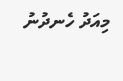މިއަދު ހެނދުނު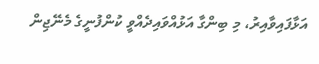އަޅާފައިވާއިރު، މި ބިންގާ އަޅުއްވައިދެއްވީ ކުންފުނީގެ މެނޭޖިން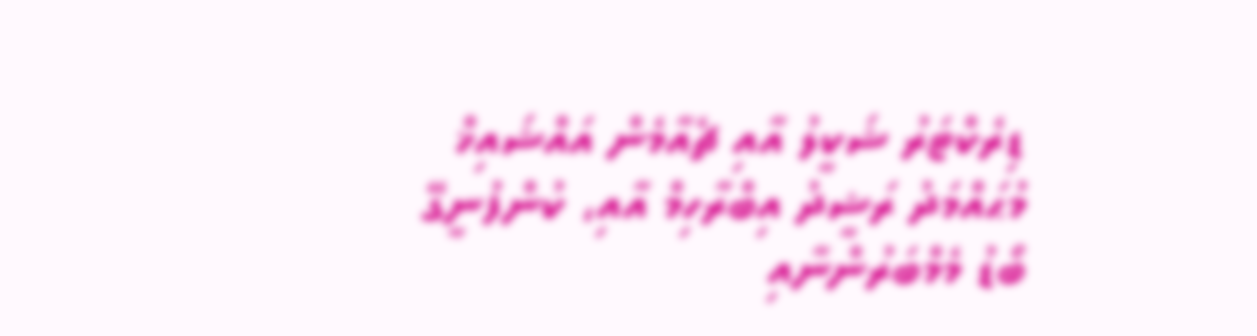ޑިރެކްޓަރު ޝަކީލު އާއި ޗެއާމެން އައްޝައިޚް މުޙައްމަދު ރަޝީދު އިބްރާހިމް އާއި، ކުންފުނީގޭ ބޯޑު މެމްބަރުންނާއި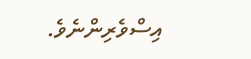އިސްވެރިންނެވެ.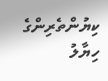ކިޔުންތެރިންގެ ހިޔާލު